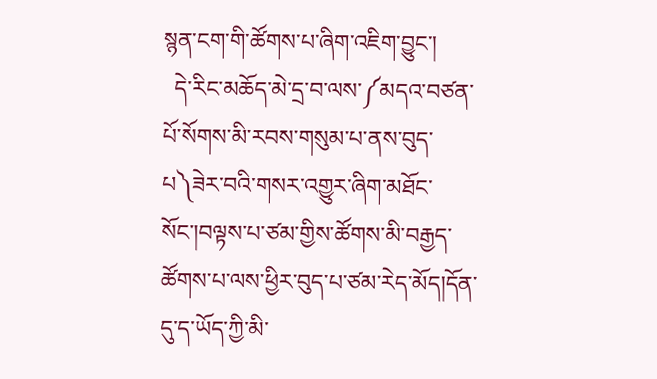སྙན་ངག་གི་ཚོགས་པ་ཞིག་འཇིག་བྱུང་།
  དེ་རིང་མཆོད་མེ་དྲ་བ་ལས་༼མདའ་བཙན་པོ་སོགས་མི་རབས་གསུམ་པ་ནས་བུད་པ༽ཟེར་བའི་གསར་འགྱུར་ཞིག་མཐོང་སོང་།བལྟས་པ་ཙམ་གྱིས་ཚོགས་མི་བརྒྱད་ཚོགས་པ་ལས་ཕྱིར་བུད་པ་ཙམ་རེད་མོད།དོན་དུ་ད་ཡོད་ཀྱི་མི་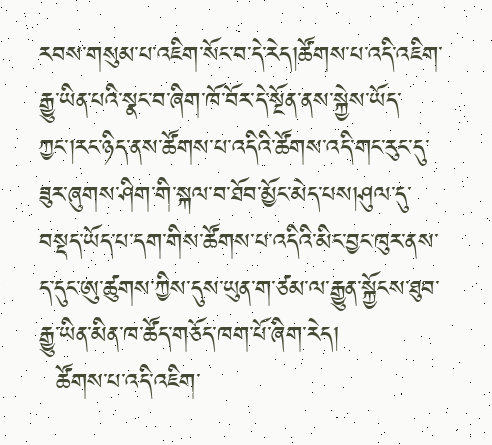རབས་གསུམ་པ་འཇིག་སོང་བ་དེ་རེད།ཚོགས་པ་འདི་འཇིག་རྒྱུ་ཡིན་པའི་སྣང་བ་ཞིག་ཁོ་བོར་དེ་སྔོན་ནས་སྐྱེས་ཡོད་ཀྱང་།རང་ཉིད་ནས་ཚོགས་པ་འདིའི་ཚོགས་འདི་གང་རུང་དུ་ཟུར་ཞུགས་ཤིག་གི་སྐལ་བ་ཐོབ་མྱོང་མེད་པས།ཤུལ་དུ་བསྡད་ཡོད་པ་དག་གིས་ཚོགས་པ་འདིའི་མིང་བྱང་ཁུར་ནས་ད་དུང་ཨུ་ཚུགས་ཀྱིས་དུས་ཡུན་ག་ཙམ་ལ་རྒྱུན་སྐྱོངས་ཐུབ་རྒྱུ་ཡིན་མིན་ཁ་ཚོད་གཅོད་ཁག་པོ་ཞིག་རེད།
  ཚོགས་པ་འདི་འཇིག་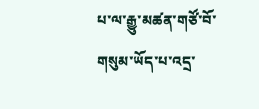པ་ལ་རྒྱུ་མཚན་གཙོ་བོ་གསུམ་ཡོད་པ་འདྲ་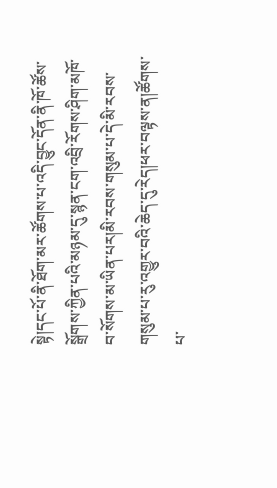སྟེ།དང་པོ་ནི་ཐོག་མར་ཚོགས་པ་འདི་བྱུང་དོན་ནི་ཁོ་ཚོས་སྒྲོགས་ཀྱིན་པའི་མཉམ་དུ་སྙན་ངག་འབྲི་རོགས་ཤིག་མཁོ་བ་སོགས་མ་ཡིན་པར།མི་རབས་གསུམ་པ་དེ་མི་རབས་གསུམ་པ་རུ་འགྱུར་བའི་ཆེད་དུ་རེད།ཕར་བལྟས་ན།ཚོགས་པ་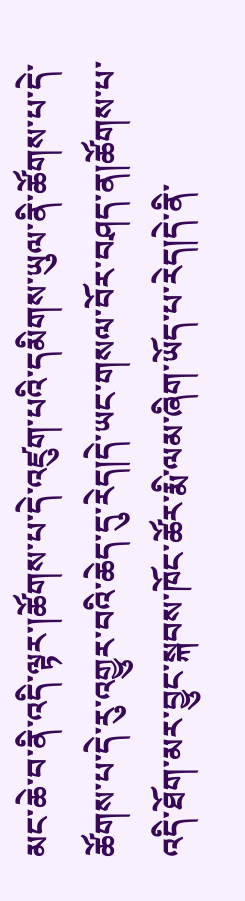མང་ཆེ་བ་ནི་འདི་ལྟར་།ཚོགས་པ་དེ་འཛུག་པའི་དམིགས་ཡུལ་ནི་ཚོགས་པ་དེ་ཚོགས་པ་དེ་རུ་འགྱུར་བའི་ཆེད་དུ་རེད།དེ་ཡང་གསལ་བོར་བཤད་ན།ཚོགས་པ་འདི་ཐོག་མར་བྱུང་སྐབས་ཁོང་ཚོར་རྨི་ལམ་ཞིག་ཡོད་པ་རེད།དེ་ནི་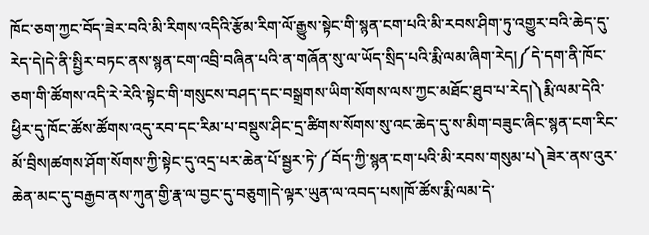ཁོང་ཅག་ཀྱང་བོད་ཟེར་བའི་མི་རིགས་འདིའི་རྩོམ་རིག་ལོ་རྒྱུས་སྟེང་གི་སྙན་ངག་པའི་མི་རབས་ཤིག་ཏུ་འགྱུར་བའི་ཆེད་དུ་རེད་དེ།དེ་ནི་སྤྱིར་བཏང་ནས་སྙན་ངག་འབྲི་བཞིན་པའི་ན་གཞོན་སུ་ལ་ཡོད་སྲིད་པའི་རྨི་ལམ་ཞིག་རེད།༼དེ་དག་ནི་ཁོང་ཅག་གི་ཚོགས་འདི་རེ་རེའི་སྟེང་གི་གསུངས་བཤད་དང་བསྒྲགས་ཡིག་སོགས་ལས་ཀྱང་མཐོང་ཐུབ་པ་རེད།༽རྨི་ལམ་དེའི་ཕྱིར་དུ་ཁོང་ཚོས་ཚོགས་འདུ་རབ་དང་རིམ་པ་བསྡུས་ཤིང་དྲ་ཚིགས་སོགས་སུ་འང་ཆེད་དུ་ས་མིག་བཟུང་ཞིང་སྙན་ངག་རིང་མོ་བྲིས།ཚགས་ཤོག་སོགས་ཀྱི་སྟེང་དུ་འདྲ་པར་ཆེན་པོ་སྦྱར་ཏེ་༼བོད་ཀྱི་སྙན་ངག་པའི་མི་རབས་གསུམ་པ༽ཟེར་ནས་འུར་ཆེན་མང་དུ་བརྒྱབ་ནས་ཀུན་གྱི་རྣ་ལ་བྱང་དུ་བཅུག།དེ་ལྟར་ཡུན་ལ་འབད་པས།ཁོ་ཚོས་རྨི་ལམ་དེ་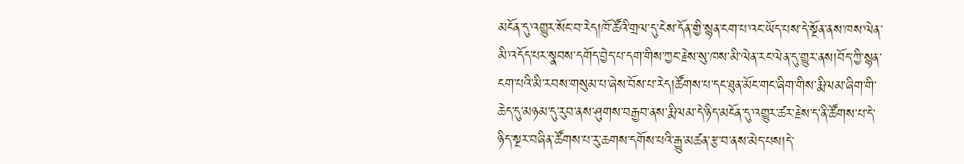མངོན་དུ་འགྱུར་སོང་བ་རེད།ཁོ་ཚོའི་གྲལ་དུ་ངེས་དོན་གྱི་སྙན་ངག་པ་འང་ཡོད་པས་དེ་སྔོན་ནས་ཁས་ལེན་མི་འདོད་པར་སྣབས་དགོད་བྱེད་པ་དག་གིས་ཀྱང་རྗེས་སུ་ཁས་མི་ལེན་རང་ལེན་དུ་གྱུར་ནས།བོད་ཀྱི་སྙན་ངག་པའི་མི་རབས་གསུམ་པ་ཞེས་བོས་པ་རེད།ཚོགས་པ་དང་ཐུན་མོང་གང་ཞིག་གིས་རྨི་ལམ་ཞིག་གི་ཆེད་དུ་མཉམ་དུ་རུབ་ནས་ཤུགས་བརྒྱབ་ནས་རྨི་ལམ་དེ་ཉིད་མངོན་དུ་འགྱུར་ཚར་རྗེས་ད་ནི་ཚོགས་པ་དེ་ཉིད་སྔར་བཞིན་ཚོགས་པ་རུ་ཆགས་དགོས་པའི་རྒྱུ་མཚན་རྩ་བ་ནས་མེད་པས།དེ་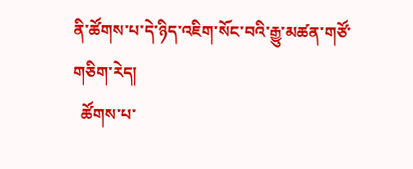ནི་ཚོགས་པ་དེ་ཉིད་འཇིག་སོང་བའི་རྒྱུ་མཚན་གཙོ་གཅིག་རེད།
  ཚོགས་པ་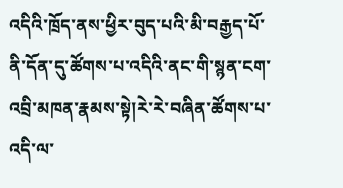འདིའི་ཁྲོད་ནས་ཕྱིར་བུད་པའི་མི་བརྒྱད་པོ་ནི་དོན་དུ་ཚོགས་པ་འདིའི་ནང་གི་སྙན་ངག་འབྲི་མཁན་རྣམས་སྟེ།རེ་རེ་བཞིན་ཚོགས་པ་འདི་ལ་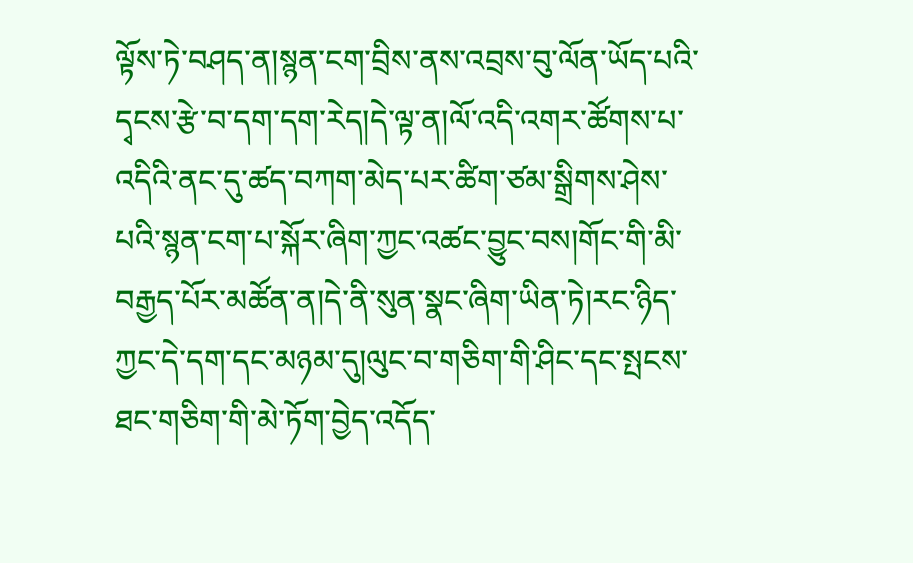ལྟོས་ཏེ་བཤད་ན།སྙན་ངག་བྲིས་ནས་འབྲས་བུ་ལོན་ཡོད་པའི་དྭངས་རྩེ་བ་དག་དག་རེད།དེ་ལྟ་ན།ལོ་འདི་འགར་ཚོགས་པ་འདིའི་ནང་དུ་ཚད་བཀག་མེད་པར་ཚིག་ཙམ་སྒྲིགས་ཤེས་པའི་སྙན་ངག་པ་སྐོར་ཞིག་ཀྱང་འཚང་བྱུང་བས།གོང་གི་མི་བརྒྱད་པོར་མཚོན་ན།དེ་ནི་སུན་སྣང་ཞིག་ཡིན་ཏེ།རང་ཉིད་ཀྱང་དེ་དག་དང་མཉམ་དུ།ལུང་བ་གཅིག་གི་ཤིང་དང་སྤངས་ཐང་གཅིག་གི་མེ་ཏོག་བྱེད་འདོད་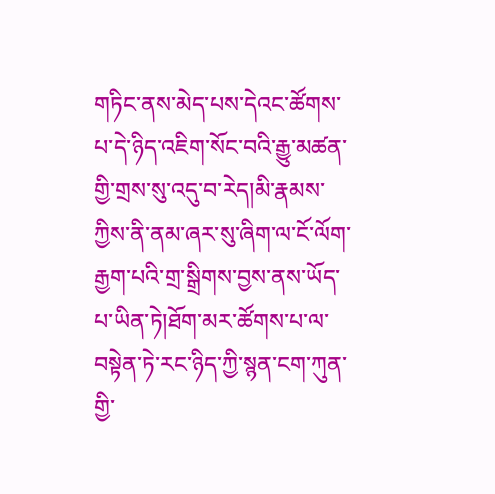གཏིང་ནས་མེད་པས་དེའང་ཚོགས་པ་དེ་ཉིད་འཇིག་སོང་བའི་རྒྱུ་མཚན་གྱི་གྲས་སུ་འདུ་བ་རེད།མི་རྣམས་ཀྱིས་ནི་ནམ་ཞར་སུ་ཞིག་ལ་ངོ་ལོག་རྒྱག་པའི་གྲ་སྒྲིགས་བྱས་ནས་ཡོད་པ་ཡིན་ཏེ།ཐོག་མར་ཚོགས་པ་ལ་བསྟེན་ཏེ་རང་ཉིད་ཀྱི་སྙན་ངག་ཀུན་གྱི་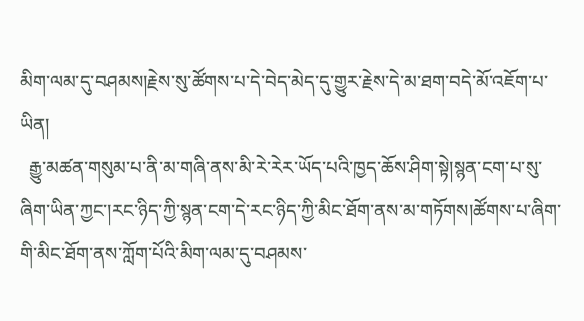མིག་ལམ་དུ་བཤམས།རྗེས་སུ་ཚོགས་པ་དེ་བེད་མེད་དུ་གྱུར་རྗེས་དེ་མ་ཐག་བདེ་མོ་འཇོག་པ་ཡིན།
  རྒྱུ་མཚན་གསུམ་པ་ནི་མ་གཞི་ནས་མི་རེ་རེར་ཡོད་པའི་ཁྱད་ཆོས་ཤིག་སྟེ།སྙན་ངག་པ་སུ་ཞིག་ཡིན་ཀྱང་།རང་ཉིད་ཀྱི་སྙན་ངག་དེ་རང་ཉིད་ཀྱི་མིང་ཐོག་ནས་མ་གཏོགས།ཚོགས་པ་ཞིག་གི་མིང་ཐོག་ནས་ཀློག་པོའི་མིག་ལམ་དུ་བཤམས་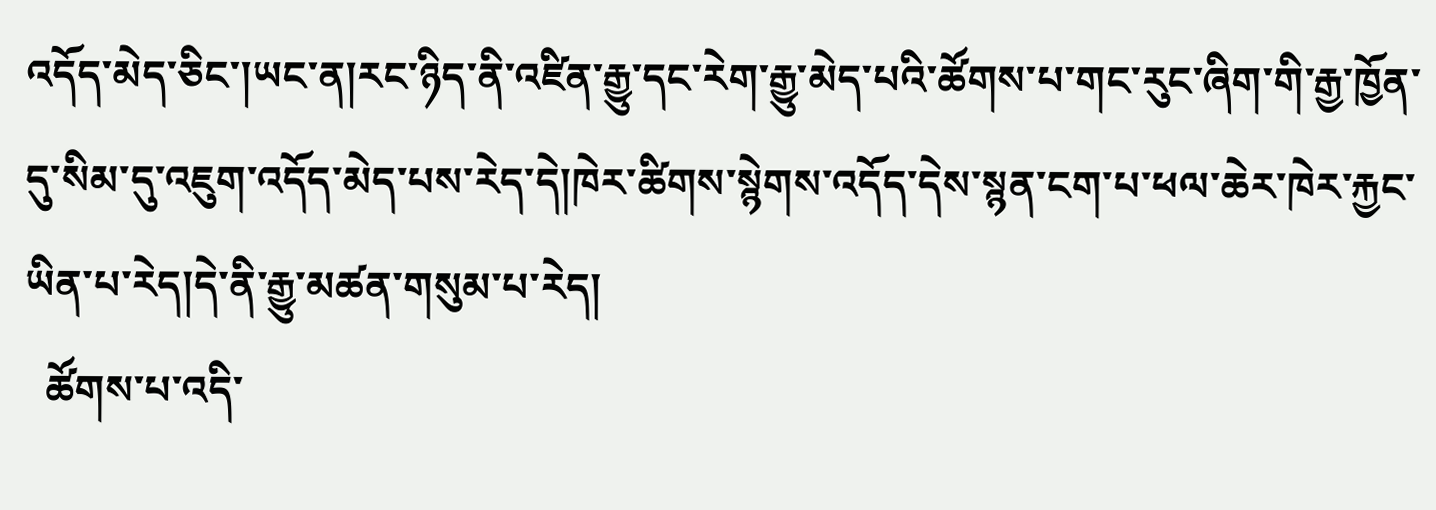འདོད་མེད་ཅིང་།ཡང་ན།རང་ཉིད་ནི་འཛིན་རྒྱུ་དང་རེག་རྒྱུ་མེད་པའི་ཚོགས་པ་གང་རུང་ཞིག་གི་རྒྱ་ཁྱོན་དུ་སིམ་དུ་འཇུག་འདོད་མེད་པས་རེད་དེ།ཁེར་ཚིགས་སྙེགས་འདོད་དེས་སྙན་ངག་པ་ཕལ་ཆེར་ཁེར་རྐྱང་ཡིན་པ་རེད།དེ་ནི་རྒྱུ་མཚན་གསུམ་པ་རེད།
  ཚོགས་པ་འདི་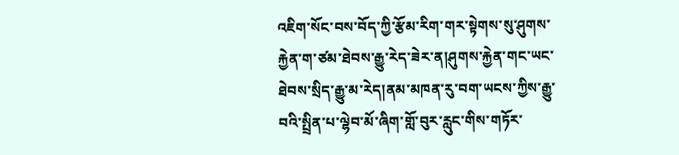འཇིག་སོང་བས་བོད་ཀྱི་རྩོམ་རིག་གར་སྟེགས་སུ་ཤུགས་རྐྱེན་ག་ཙམ་ཐེབས་རྒྱུ་རེད་ཟེར་ན།ཤུགས་རྐྱེན་གང་ཡང་ཐེབས་སྲིད་རྒྱུ་མ་རེད།ནམ་མཁན་རུ་བག་ཡངས་ཀྱིས་རྒྱུ་བའི་སྤྲིན་པ་ལྷེབ་མོ་ཞིག་གློ་བུར་རླུང་གིས་གཏོར་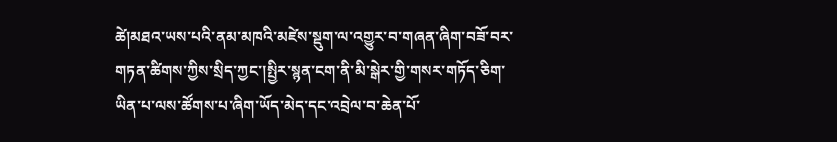ཚེ།མཐའ་ཡས་པའི་ནམ་མཁའི་མཛེས་སྡུག་ལ་འགྱུར་བ་གཞན་ཞིག་བཟོ་བར་གཏན་ཚིགས་ཀྱིས་སྲིད་ཀྱང་།སྤྱིར་སྙན་ངག་ནི་མི་སྒེར་གྱི་གསར་གཏོད་ཅིག་ཡིན་པ་ལས་ཚོགས་པ་ཞིག་ཡོད་མེད་དང་འབྲེལ་བ་ཆེན་པོ་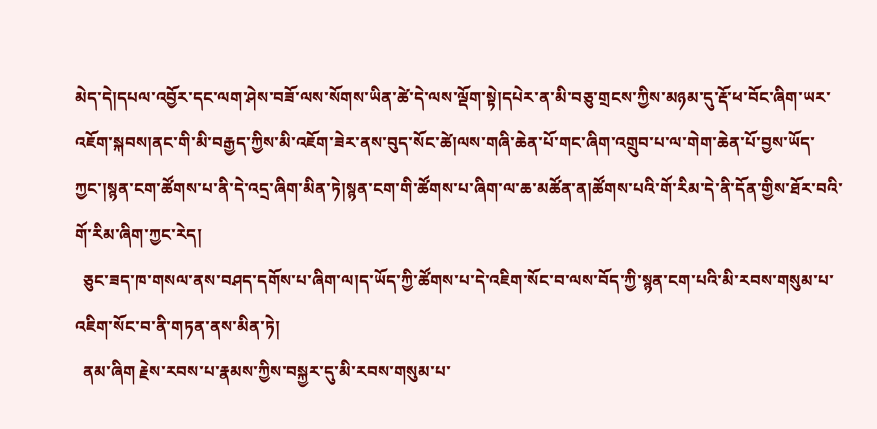མེད་དེ།དཔལ་འབྱོར་དང་ལག་ཤེས་བཟོ་ལས་སོགས་ཡིན་ཚེ་དེ་ལས་ལྡོག་སྟེ།དཔེར་ན་མི་བཅུ་གྲངས་ཀྱིས་མཉམ་དུ་རྡོ་ཕ་བོང་ཞིག་ཡར་འཇོག་སྐབས།ནང་གི་མི་བརྒྱད་ཀྱིས་མི་འཇོག་ཟེར་ནས་བུད་སོང་ཚེ།ལས་གཞི་ཆེན་པོ་གང་ཞིག་འགྲུབ་པ་ལ་གེག་ཆེན་པོ་བྱས་ཡོད་ཀྱང་།སྙན་ངག་ཚོགས་པ་ནི་དེ་འདྲ་ཞིག་མིན་ཏེ།སྙན་ངག་གི་ཚོགས་པ་ཞིག་ལ་ཆ་མཚོན་ན།ཚོགས་པའི་གོ་རིམ་དེ་ནི་དོན་གྱིས་ཐོར་བའི་གོ་རིམ་ཞིག་ཀྱང་རེད།
  ཅུང་ཟད་ཁ་གསལ་ནས་བཤད་དགོས་པ་ཞིག་ལ།ད་ཡོད་ཀྱི་ཚོགས་པ་དེ་འཇིག་སོང་བ་ལས་བོད་ཀྱི་སྙན་ངག་པའི་མི་རབས་གསུམ་པ་འཇིག་སོང་བ་ནི་གཏན་ནས་མིན་ཏེ།
  ནམ་ཞིག རྗེས་རབས་པ་རྣམས་ཀྱིས་བསྐྱར་དུ་མི་རབས་གསུམ་པ་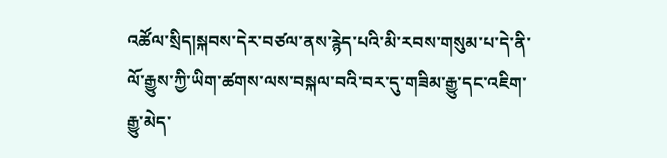འཚོལ་སྲིད།སྐབས་དེར་བཙལ་ནས་རྙེད་པའི་མི་རབས་གསུམ་པ་དེ་ནི་ལོ་རྒྱུས་ཀྱི་ཡིག་ཚགས་ལས་བསྐལ་བའི་བར་དུ་གཟིམ་རྒྱུ་དང་འཇིག་རྒྱུ་མེད་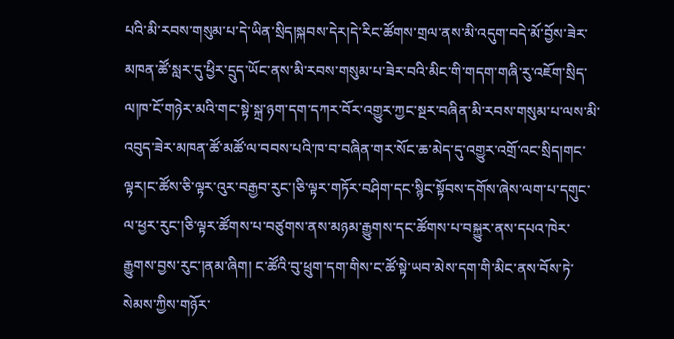པའི་མི་རབས་གསུམ་པ་དེ་ཡིན་སྲིད།སྐབས་དེར།དེ་རིང་ཚོགས་གྲལ་ནས་མི་འདུག་བདེ་མོ་བྱོས་ཟེར་མཁན་ཚོ་སླར་དུ་ཕྱིར་དྲུད་ཡོང་ནས་མི་རབས་གསུམ་པ་ཟེར་བའི་མིང་གི་གདག་གཞི་རུ་འཇོག་སྲིད་ལ།ཁ་ངོ་གཉེར་མའི་གང་སྟེ་སྐྲ་ཉག་དག་དཀར་བོར་འགྱུར་ཀྱང་སྔར་བཞིན་མི་རབས་གསུམ་པ་ལས་མི་འབུད་ཟེར་མཁན་ཚོ་མཚོ་ལ་བབས་པའི་ཁ་བ་བཞིན་གར་སོང་ཆ་མེད་དུ་འགྱུར་འགྲོ་འང་སྲིད།གང་ལྟར།ང་ཚོས་ཅི་ལྟར་འུར་བརྒྱབ་རུང་།ཅི་ལྟར་གཏོར་བཤིག་དང་སྙིང་སྟོབས་དགོས་ཞེས་ལག་པ་དགུང་ལ་ཕྱར་རུང་།ཅི་ལྟར་ཚོགས་པ་བཙུགས་ནས་མཉམ་རྒྱུགས་དང་ཚོགས་པ་བསྐྱུར་ནས་དཔའ་ཁེར་རྒྱུགས་བྱས་རུང་།ནམ་ཞིག། ང་ཚོའི་བུ་ཕྲུག་དག་གིས་ང་ཚོ་སྟེ་ཡབ་མེས་དག་གི་མིང་ནས་བོས་ཏེ་སེམས་ཀྱིས་གཉོར་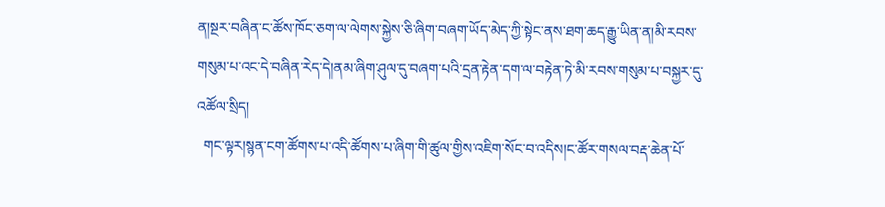ན།སྔར་བཞིན་ང་ཚོས་ཁོང་ཅག་ལ་ལེགས་སྐྱེས་ཅི་ཞིག་བཞག་ཡོད་མེད་ཀྱི་སྟེང་ནས་ཐག་ཆད་རྒྱུ་ཡིན་ན།མི་རབས་གསུམ་པ་འང་དེ་བཞིན་རེད་དེ།ནམ་ཞིག་ཤུལ་དུ་བཞག་པའི་དྲན་རྟེན་དག་ལ་བརྟེན་ཏེ་མི་རབས་གསུམ་པ་བསྐྱར་དུ་འཚོལ་སྲིད།
  གང་ལྟར།སྙན་ངག་ཚོགས་པ་འདི་ཚོགས་པ་ཞིག་གི་ཚུལ་གྱིས་འཇིག་སོང་བ་འདིས།ང་ཚོར་གསལ་བརྡ་ཆེན་པོ་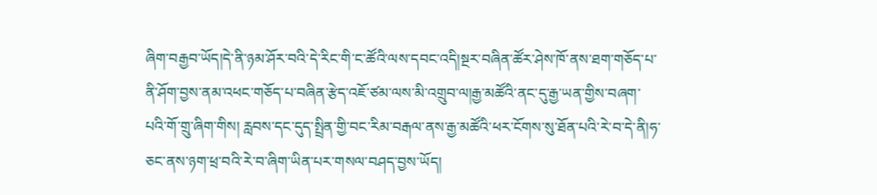ཞིག་བརྒྱབ་ཡོད།དེ་ནི་ཉམ་ཤོར་བའི་དེ་རིང་གི་ང་ཚོའི་ལས་དབང་འདི།སྔར་བཞིན་ཚོར་ཤེས་ཁོ་ནས་ཐག་གཅོད་པ་ནི་ཤོག་བྱས་ནམ་འཕང་གཅོད་པ་བཞིན་རྩེད་འཇོ་ཙམ་ལས་མི་འགྲུབ་ལ།རྒྱ་མཚོའི་ནང་དུ་རྒྱ་ཡན་གྱིས་བཞག་པའི་གོ་གྲུ་ཞིག་གིས། རླབས་དང་དུད་སྤྲིན་གྱི་བང་རིམ་བརྒལ་ནས་རྒྱ་མཚོའི་ཕར་ངོགས་སུ་ཐོན་པའི་རེ་བ་དེ་ནི།ཧ་ཅང་ནས་ཉག་ཕྲ་བའི་རེ་བ་ཞིག་ཡིན་པར་གསལ་བཤད་བྱས་ཡོད།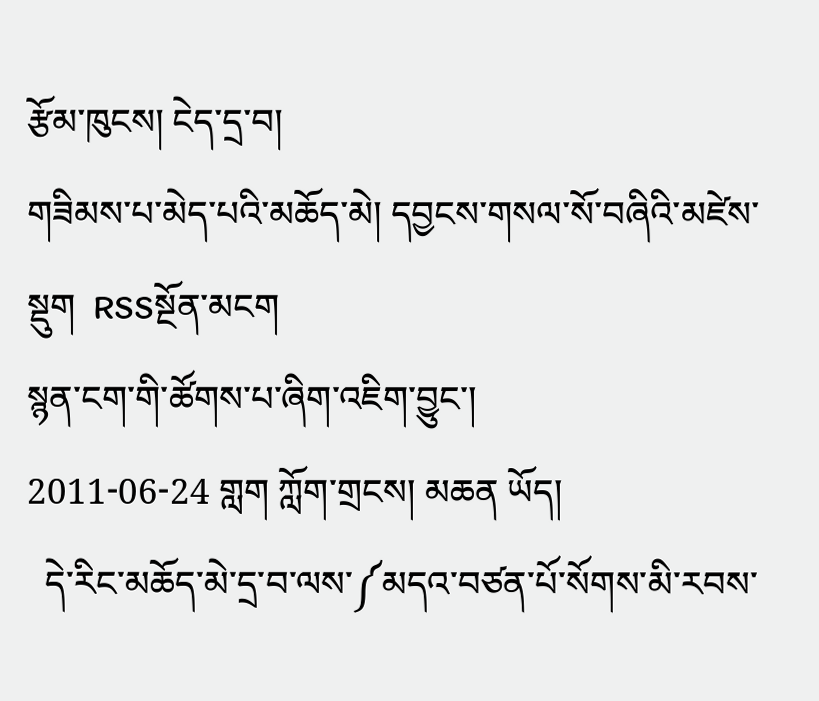རྩོམ་ཁུངས། ངེད་དྲ་བ།
གཟིམས་པ་མེད་པའི་མཆོད་མེ། དབྱངས་གསལ་སོ་བཞིའི་མཛེས་སྡུག  RSSསྔོན་མངག
སྙན་ངག་གི་ཚོགས་པ་ཞིག་འཇིག་བྱུང་།
2011-06-24 གླག ཀློག་གྲངས། མཆན ཡོད།
  དེ་རིང་མཆོད་མེ་དྲ་བ་ལས་༼མདའ་བཙན་པོ་སོགས་མི་རབས་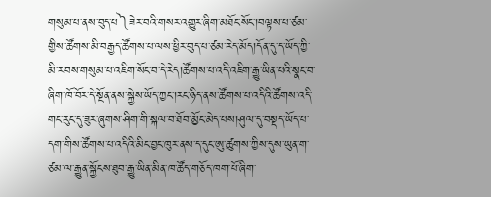གསུམ་པ་ནས་བུད་པ༽ཟེར་བའི་གསར་འགྱུར་ཞིག་མཐོང་སོང་།བལྟས་པ་ཙམ་གྱིས་ཚོགས་མི་བརྒྱད་ཚོགས་པ་ལས་ཕྱིར་བུད་པ་ཙམ་རེད་མོད།དོན་དུ་ད་ཡོད་ཀྱི་མི་རབས་གསུམ་པ་འཇིག་སོང་བ་དེ་རེད།ཚོགས་པ་འདི་འཇིག་རྒྱུ་ཡིན་པའི་སྣང་བ་ཞིག་ཁོ་བོར་དེ་སྔོན་ནས་སྐྱེས་ཡོད་ཀྱང་།རང་ཉིད་ནས་ཚོགས་པ་འདིའི་ཚོགས་འདི་གང་རུང་དུ་ཟུར་ཞུགས་ཤིག་གི་སྐལ་བ་ཐོབ་མྱོང་མེད་པས།ཤུལ་དུ་བསྡད་ཡོད་པ་དག་གིས་ཚོགས་པ་འདིའི་མིང་བྱང་ཁུར་ནས་ད་དུང་ཨུ་ཚུགས་ཀྱིས་དུས་ཡུན་ག་ཙམ་ལ་རྒྱུན་སྐྱོངས་ཐུབ་རྒྱུ་ཡིན་མིན་ཁ་ཚོད་གཅོད་ཁག་པོ་ཞིག་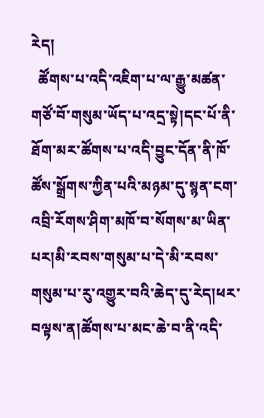རེད།
  ཚོགས་པ་འདི་འཇིག་པ་ལ་རྒྱུ་མཚན་གཙོ་བོ་གསུམ་ཡོད་པ་འདྲ་སྟེ།དང་པོ་ནི་ཐོག་མར་ཚོགས་པ་འདི་བྱུང་དོན་ནི་ཁོ་ཚོས་སྒྲོགས་ཀྱིན་པའི་མཉམ་དུ་སྙན་ངག་འབྲི་རོགས་ཤིག་མཁོ་བ་སོགས་མ་ཡིན་པར།མི་རབས་གསུམ་པ་དེ་མི་རབས་གསུམ་པ་རུ་འགྱུར་བའི་ཆེད་དུ་རེད།ཕར་བལྟས་ན།ཚོགས་པ་མང་ཆེ་བ་ནི་འདི་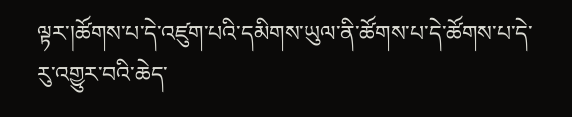ལྟར་།ཚོགས་པ་དེ་འཛུག་པའི་དམིགས་ཡུལ་ནི་ཚོགས་པ་དེ་ཚོགས་པ་དེ་རུ་འགྱུར་བའི་ཆེད་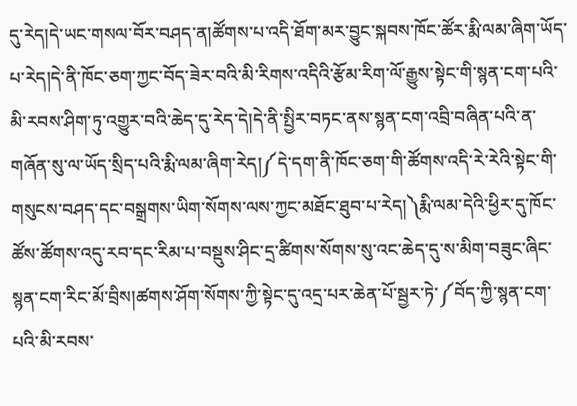དུ་རེད།དེ་ཡང་གསལ་བོར་བཤད་ན།ཚོགས་པ་འདི་ཐོག་མར་བྱུང་སྐབས་ཁོང་ཚོར་རྨི་ལམ་ཞིག་ཡོད་པ་རེད།དེ་ནི་ཁོང་ཅག་ཀྱང་བོད་ཟེར་བའི་མི་རིགས་འདིའི་རྩོམ་རིག་ལོ་རྒྱུས་སྟེང་གི་སྙན་ངག་པའི་མི་རབས་ཤིག་ཏུ་འགྱུར་བའི་ཆེད་དུ་རེད་དེ།དེ་ནི་སྤྱིར་བཏང་ནས་སྙན་ངག་འབྲི་བཞིན་པའི་ན་གཞོན་སུ་ལ་ཡོད་སྲིད་པའི་རྨི་ལམ་ཞིག་རེད།༼དེ་དག་ནི་ཁོང་ཅག་གི་ཚོགས་འདི་རེ་རེའི་སྟེང་གི་གསུངས་བཤད་དང་བསྒྲགས་ཡིག་སོགས་ལས་ཀྱང་མཐོང་ཐུབ་པ་རེད།༽རྨི་ལམ་དེའི་ཕྱིར་དུ་ཁོང་ཚོས་ཚོགས་འདུ་རབ་དང་རིམ་པ་བསྡུས་ཤིང་དྲ་ཚིགས་སོགས་སུ་འང་ཆེད་དུ་ས་མིག་བཟུང་ཞིང་སྙན་ངག་རིང་མོ་བྲིས།ཚགས་ཤོག་སོགས་ཀྱི་སྟེང་དུ་འདྲ་པར་ཆེན་པོ་སྦྱར་ཏེ་༼བོད་ཀྱི་སྙན་ངག་པའི་མི་རབས་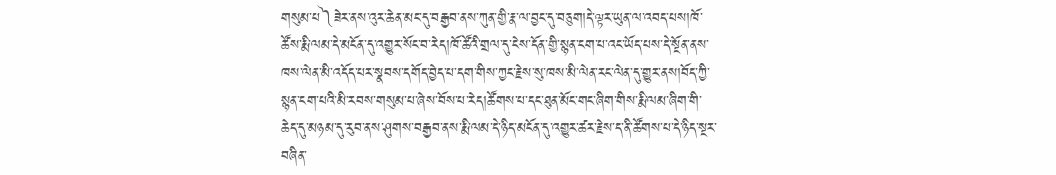གསུམ་པ༽ཟེར་ནས་འུར་ཆེན་མང་དུ་བརྒྱབ་ནས་ཀུན་གྱི་རྣ་ལ་བྱང་དུ་བཅུག།དེ་ལྟར་ཡུན་ལ་འབད་པས།ཁོ་ཚོས་རྨི་ལམ་དེ་མངོན་དུ་འགྱུར་སོང་བ་རེད།ཁོ་ཚོའི་གྲལ་དུ་ངེས་དོན་གྱི་སྙན་ངག་པ་འང་ཡོད་པས་དེ་སྔོན་ནས་ཁས་ལེན་མི་འདོད་པར་སྣབས་དགོད་བྱེད་པ་དག་གིས་ཀྱང་རྗེས་སུ་ཁས་མི་ལེན་རང་ལེན་དུ་གྱུར་ནས།བོད་ཀྱི་སྙན་ངག་པའི་མི་རབས་གསུམ་པ་ཞེས་བོས་པ་རེད།ཚོགས་པ་དང་ཐུན་མོང་གང་ཞིག་གིས་རྨི་ལམ་ཞིག་གི་ཆེད་དུ་མཉམ་དུ་རུབ་ནས་ཤུགས་བརྒྱབ་ནས་རྨི་ལམ་དེ་ཉིད་མངོན་དུ་འགྱུར་ཚར་རྗེས་ད་ནི་ཚོགས་པ་དེ་ཉིད་སྔར་བཞིན་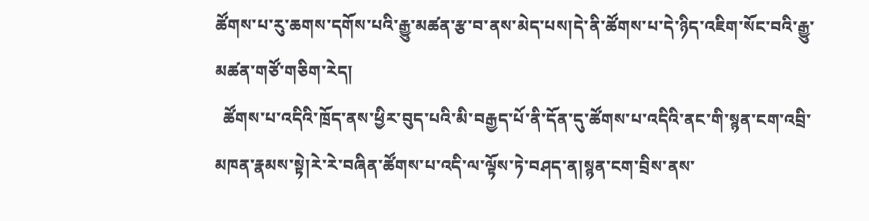ཚོགས་པ་རུ་ཆགས་དགོས་པའི་རྒྱུ་མཚན་རྩ་བ་ནས་མེད་པས།དེ་ནི་ཚོགས་པ་དེ་ཉིད་འཇིག་སོང་བའི་རྒྱུ་མཚན་གཙོ་གཅིག་རེད།
  ཚོགས་པ་འདིའི་ཁྲོད་ནས་ཕྱིར་བུད་པའི་མི་བརྒྱད་པོ་ནི་དོན་དུ་ཚོགས་པ་འདིའི་ནང་གི་སྙན་ངག་འབྲི་མཁན་རྣམས་སྟེ།རེ་རེ་བཞིན་ཚོགས་པ་འདི་ལ་ལྟོས་ཏེ་བཤད་ན།སྙན་ངག་བྲིས་ནས་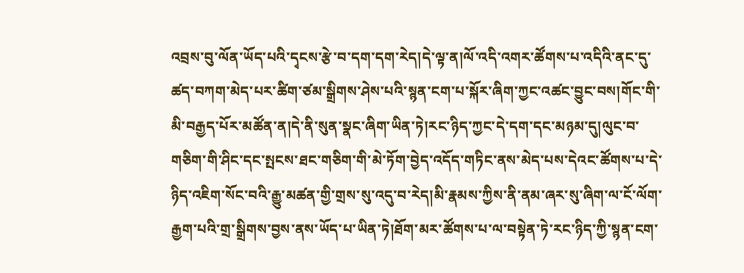འབྲས་བུ་ལོན་ཡོད་པའི་དྭངས་རྩེ་བ་དག་དག་རེད།དེ་ལྟ་ན།ལོ་འདི་འགར་ཚོགས་པ་འདིའི་ནང་དུ་ཚད་བཀག་མེད་པར་ཚིག་ཙམ་སྒྲིགས་ཤེས་པའི་སྙན་ངག་པ་སྐོར་ཞིག་ཀྱང་འཚང་བྱུང་བས།གོང་གི་མི་བརྒྱད་པོར་མཚོན་ན།དེ་ནི་སུན་སྣང་ཞིག་ཡིན་ཏེ།རང་ཉིད་ཀྱང་དེ་དག་དང་མཉམ་དུ།ལུང་བ་གཅིག་གི་ཤིང་དང་སྤངས་ཐང་གཅིག་གི་མེ་ཏོག་བྱེད་འདོད་གཏིང་ནས་མེད་པས་དེའང་ཚོགས་པ་དེ་ཉིད་འཇིག་སོང་བའི་རྒྱུ་མཚན་གྱི་གྲས་སུ་འདུ་བ་རེད།མི་རྣམས་ཀྱིས་ནི་ནམ་ཞར་སུ་ཞིག་ལ་ངོ་ལོག་རྒྱག་པའི་གྲ་སྒྲིགས་བྱས་ནས་ཡོད་པ་ཡིན་ཏེ།ཐོག་མར་ཚོགས་པ་ལ་བསྟེན་ཏེ་རང་ཉིད་ཀྱི་སྙན་ངག་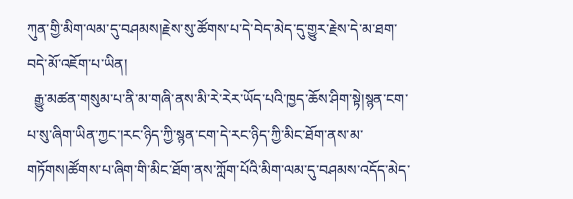ཀུན་གྱི་མིག་ལམ་དུ་བཤམས།རྗེས་སུ་ཚོགས་པ་དེ་བེད་མེད་དུ་གྱུར་རྗེས་དེ་མ་ཐག་བདེ་མོ་འཇོག་པ་ཡིན།
  རྒྱུ་མཚན་གསུམ་པ་ནི་མ་གཞི་ནས་མི་རེ་རེར་ཡོད་པའི་ཁྱད་ཆོས་ཤིག་སྟེ།སྙན་ངག་པ་སུ་ཞིག་ཡིན་ཀྱང་།རང་ཉིད་ཀྱི་སྙན་ངག་དེ་རང་ཉིད་ཀྱི་མིང་ཐོག་ནས་མ་གཏོགས།ཚོགས་པ་ཞིག་གི་མིང་ཐོག་ནས་ཀློག་པོའི་མིག་ལམ་དུ་བཤམས་འདོད་མེད་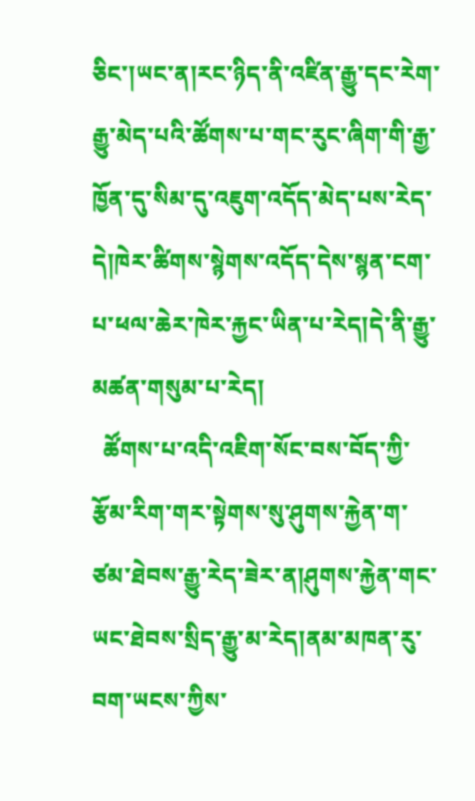ཅིང་།ཡང་ན།རང་ཉིད་ནི་འཛིན་རྒྱུ་དང་རེག་རྒྱུ་མེད་པའི་ཚོགས་པ་གང་རུང་ཞིག་གི་རྒྱ་ཁྱོན་དུ་སིམ་དུ་འཇུག་འདོད་མེད་པས་རེད་དེ།ཁེར་ཚིགས་སྙེགས་འདོད་དེས་སྙན་ངག་པ་ཕལ་ཆེར་ཁེར་རྐྱང་ཡིན་པ་རེད།དེ་ནི་རྒྱུ་མཚན་གསུམ་པ་རེད།
  ཚོགས་པ་འདི་འཇིག་སོང་བས་བོད་ཀྱི་རྩོམ་རིག་གར་སྟེགས་སུ་ཤུགས་རྐྱེན་ག་ཙམ་ཐེབས་རྒྱུ་རེད་ཟེར་ན།ཤུགས་རྐྱེན་གང་ཡང་ཐེབས་སྲིད་རྒྱུ་མ་རེད།ནམ་མཁན་རུ་བག་ཡངས་ཀྱིས་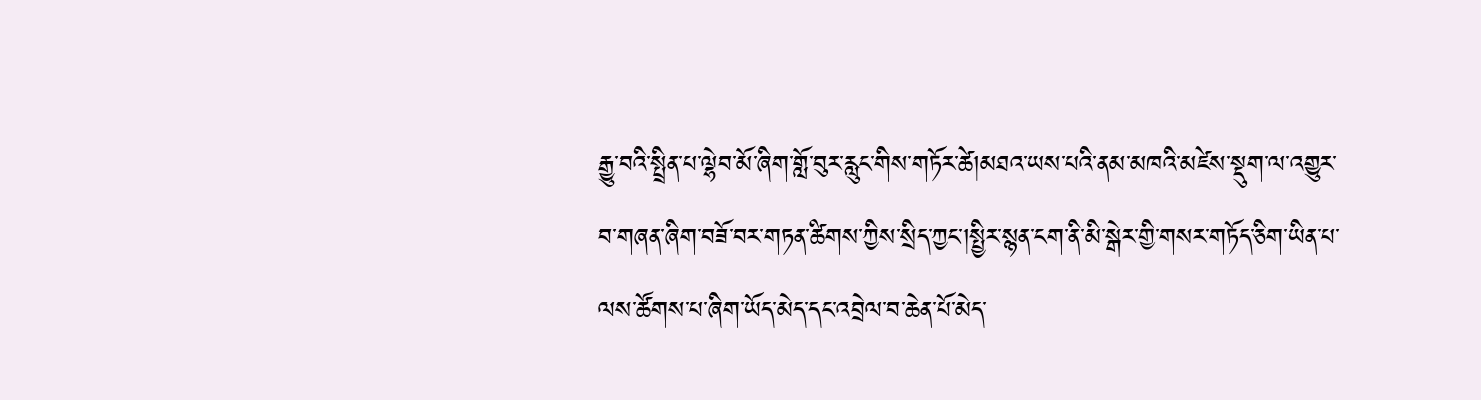རྒྱུ་བའི་སྤྲིན་པ་ལྷེབ་མོ་ཞིག་གློ་བུར་རླུང་གིས་གཏོར་ཚེ།མཐའ་ཡས་པའི་ནམ་མཁའི་མཛེས་སྡུག་ལ་འགྱུར་བ་གཞན་ཞིག་བཟོ་བར་གཏན་ཚིགས་ཀྱིས་སྲིད་ཀྱང་།སྤྱིར་སྙན་ངག་ནི་མི་སྒེར་གྱི་གསར་གཏོད་ཅིག་ཡིན་པ་ལས་ཚོགས་པ་ཞིག་ཡོད་མེད་དང་འབྲེལ་བ་ཆེན་པོ་མེད་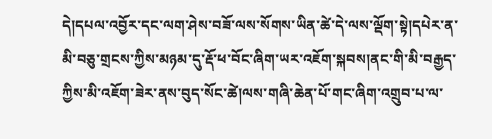དེ།དཔལ་འབྱོར་དང་ལག་ཤེས་བཟོ་ལས་སོགས་ཡིན་ཚེ་དེ་ལས་ལྡོག་སྟེ།དཔེར་ན་མི་བཅུ་གྲངས་ཀྱིས་མཉམ་དུ་རྡོ་ཕ་བོང་ཞིག་ཡར་འཇོག་སྐབས།ནང་གི་མི་བརྒྱད་ཀྱིས་མི་འཇོག་ཟེར་ནས་བུད་སོང་ཚེ།ལས་གཞི་ཆེན་པོ་གང་ཞིག་འགྲུབ་པ་ལ་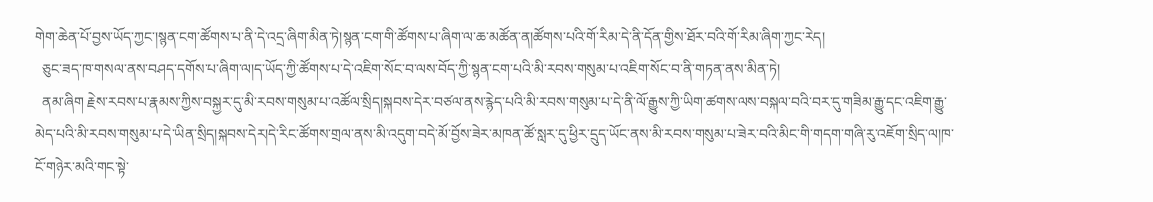གེག་ཆེན་པོ་བྱས་ཡོད་ཀྱང་།སྙན་ངག་ཚོགས་པ་ནི་དེ་འདྲ་ཞིག་མིན་ཏེ།སྙན་ངག་གི་ཚོགས་པ་ཞིག་ལ་ཆ་མཚོན་ན།ཚོགས་པའི་གོ་རིམ་དེ་ནི་དོན་གྱིས་ཐོར་བའི་གོ་རིམ་ཞིག་ཀྱང་རེད།
  ཅུང་ཟད་ཁ་གསལ་ནས་བཤད་དགོས་པ་ཞིག་ལ།ད་ཡོད་ཀྱི་ཚོགས་པ་དེ་འཇིག་སོང་བ་ལས་བོད་ཀྱི་སྙན་ངག་པའི་མི་རབས་གསུམ་པ་འཇིག་སོང་བ་ནི་གཏན་ནས་མིན་ཏེ།
  ནམ་ཞིག རྗེས་རབས་པ་རྣམས་ཀྱིས་བསྐྱར་དུ་མི་རབས་གསུམ་པ་འཚོལ་སྲིད།སྐབས་དེར་བཙལ་ནས་རྙེད་པའི་མི་རབས་གསུམ་པ་དེ་ནི་ལོ་རྒྱུས་ཀྱི་ཡིག་ཚགས་ལས་བསྐལ་བའི་བར་དུ་གཟིམ་རྒྱུ་དང་འཇིག་རྒྱུ་མེད་པའི་མི་རབས་གསུམ་པ་དེ་ཡིན་སྲིད།སྐབས་དེར།དེ་རིང་ཚོགས་གྲལ་ནས་མི་འདུག་བདེ་མོ་བྱོས་ཟེར་མཁན་ཚོ་སླར་དུ་ཕྱིར་དྲུད་ཡོང་ནས་མི་རབས་གསུམ་པ་ཟེར་བའི་མིང་གི་གདག་གཞི་རུ་འཇོག་སྲིད་ལ།ཁ་ངོ་གཉེར་མའི་གང་སྟེ་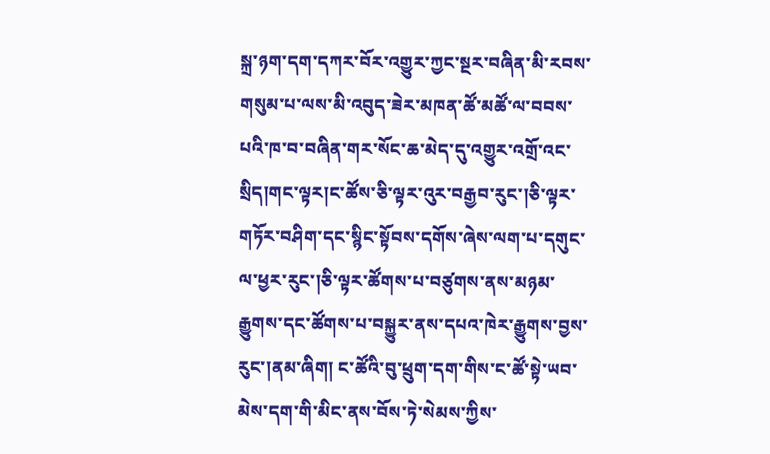སྐྲ་ཉག་དག་དཀར་བོར་འགྱུར་ཀྱང་སྔར་བཞིན་མི་རབས་གསུམ་པ་ལས་མི་འབུད་ཟེར་མཁན་ཚོ་མཚོ་ལ་བབས་པའི་ཁ་བ་བཞིན་གར་སོང་ཆ་མེད་དུ་འགྱུར་འགྲོ་འང་སྲིད།གང་ལྟར།ང་ཚོས་ཅི་ལྟར་འུར་བརྒྱབ་རུང་།ཅི་ལྟར་གཏོར་བཤིག་དང་སྙིང་སྟོབས་དགོས་ཞེས་ལག་པ་དགུང་ལ་ཕྱར་རུང་།ཅི་ལྟར་ཚོགས་པ་བཙུགས་ནས་མཉམ་རྒྱུགས་དང་ཚོགས་པ་བསྐྱུར་ནས་དཔའ་ཁེར་རྒྱུགས་བྱས་རུང་།ནམ་ཞིག། ང་ཚོའི་བུ་ཕྲུག་དག་གིས་ང་ཚོ་སྟེ་ཡབ་མེས་དག་གི་མིང་ནས་བོས་ཏེ་སེམས་ཀྱིས་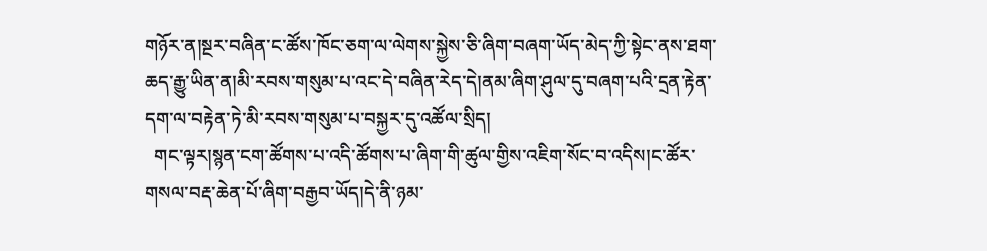གཉོར་ན།སྔར་བཞིན་ང་ཚོས་ཁོང་ཅག་ལ་ལེགས་སྐྱེས་ཅི་ཞིག་བཞག་ཡོད་མེད་ཀྱི་སྟེང་ནས་ཐག་ཆད་རྒྱུ་ཡིན་ན།མི་རབས་གསུམ་པ་འང་དེ་བཞིན་རེད་དེ།ནམ་ཞིག་ཤུལ་དུ་བཞག་པའི་དྲན་རྟེན་དག་ལ་བརྟེན་ཏེ་མི་རབས་གསུམ་པ་བསྐྱར་དུ་འཚོལ་སྲིད།
  གང་ལྟར།སྙན་ངག་ཚོགས་པ་འདི་ཚོགས་པ་ཞིག་གི་ཚུལ་གྱིས་འཇིག་སོང་བ་འདིས།ང་ཚོར་གསལ་བརྡ་ཆེན་པོ་ཞིག་བརྒྱབ་ཡོད།དེ་ནི་ཉམ་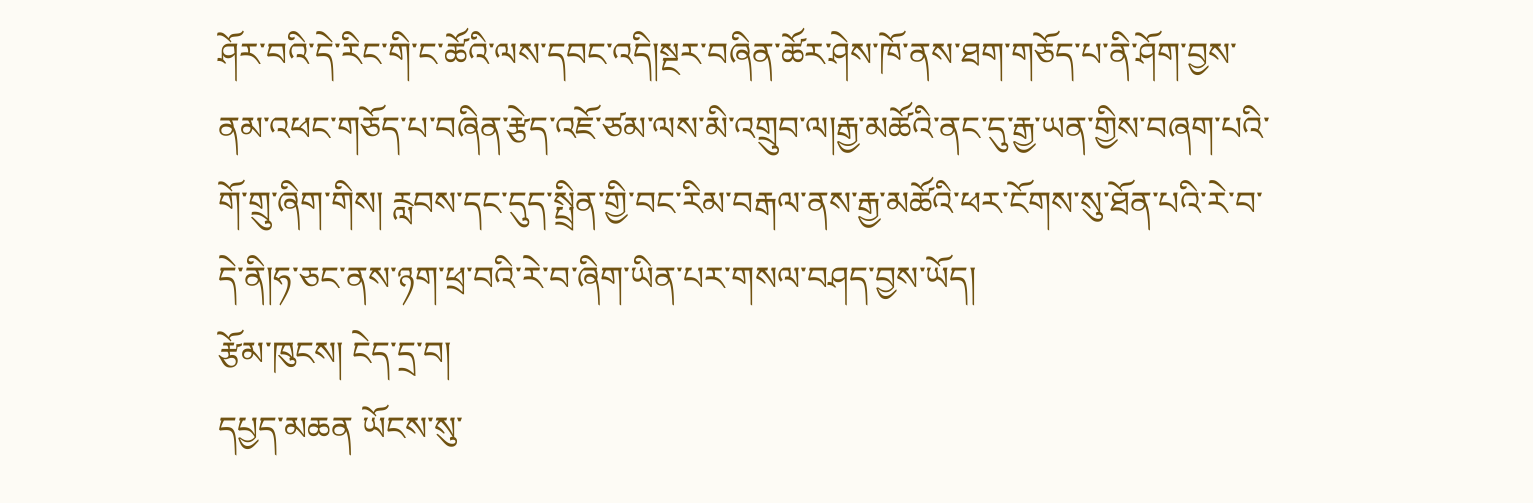ཤོར་བའི་དེ་རིང་གི་ང་ཚོའི་ལས་དབང་འདི།སྔར་བཞིན་ཚོར་ཤེས་ཁོ་ནས་ཐག་གཅོད་པ་ནི་ཤོག་བྱས་ནམ་འཕང་གཅོད་པ་བཞིན་རྩེད་འཇོ་ཙམ་ལས་མི་འགྲུབ་ལ།རྒྱ་མཚོའི་ནང་དུ་རྒྱ་ཡན་གྱིས་བཞག་པའི་གོ་གྲུ་ཞིག་གིས། རླབས་དང་དུད་སྤྲིན་གྱི་བང་རིམ་བརྒལ་ནས་རྒྱ་མཚོའི་ཕར་ངོགས་སུ་ཐོན་པའི་རེ་བ་དེ་ནི།ཧ་ཅང་ནས་ཉག་ཕྲ་བའི་རེ་བ་ཞིག་ཡིན་པར་གསལ་བཤད་བྱས་ཡོད།
རྩོམ་ཁུངས། ངེད་དྲ་བ།
དཔྱད་མཆན ཡོངས་སུ་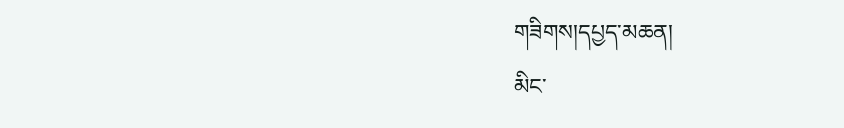གཟིགས།དཔྱད་མཆན།
མིང་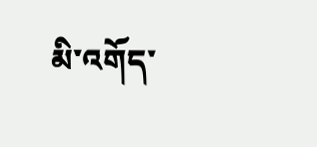མི་འགོད་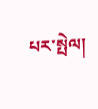པར་སྤེལ།